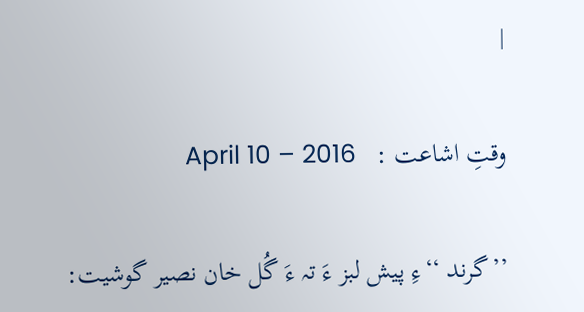|

وقتِ اشاعت :   April 10 – 2016

’’گرند ‘‘ءِ پیش لبز ءَ تہ ءَ گُل خان نصیر گوشیت: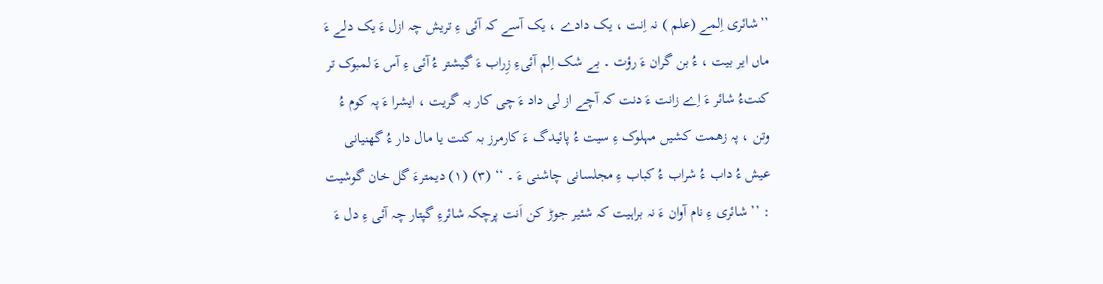’’شائری اِلمے (علم ) نہ اِنت ، یک دادے ، یک آسے کہ آئی ءِ تریش چہ ازل ءَ یک دلے ءَ ماں ایر بیت ، ءُ بن گران ءَ رؤت ۔ بے شک اِلم آئیءِ زِراب ءَ گیشتر ءُ آئی ءِ آس ءَ لمبوک تر کنتءُ شائر ءَ اِے زانت ءَ دنت کہ آچے از لی داد ءَ چی کار بہ گریت ، ایشرا ءَ پہ کوم ءُ وتن ، پہ زھمت کشیں مہلوک ءِ سیت ءُ پائیدگ ءَ کارمرز بہ کنت یا مال دار ءُ گھنیانی عیش ءُ داب ءُ شراب ءُ کباب ءِ مجلسانی چاشنی ءَ ۔ ‘‘ (۳) (۱) دیمترءَ گل خان گوشیت : ’’ شائری ءِ نام آوان ءَ نہ براہیت کہ شئیر جوڑ کن اَنت پرچکہ شائرءِ گپتار چہ آئی ءِ دل ءَ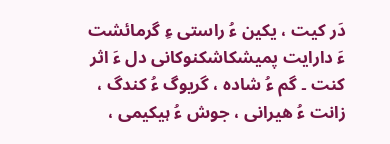دَر کیت ، یکین ءُ راستی ءِ گرمائشت ءَ دارایت پمیشکاشکنوکانی دل ءَ اثر کنت ۔ گم ءُ شادہ ، گریوگ ءُ کندگ ، زانت ءُ ھیرانی ، جوش ءُ ہیکیمی ،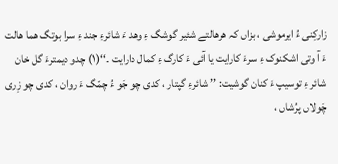زارکِنی ءُ ایرموشی ، بزاں کہ ھرھالتے شئیر گوشگ ءِ وھد ءَ شائرءِ جند ءِ سرا بوتگ ھما ھالت ءَ آ وتی اشکنوک ءِ سرءَ کارایت یا آئی ءَ کارگ ءِ کمال دارایت ۔‘‘(۱) چدو دیمترءَ گل خان شائر ءِ توسیپ ءَ کنان گوشیت: ’’ شائرءِ گپتار ، کدی چو جَو ءُ چمّگ ءَ روان ، کدی چو زِری چَولاں پرُشاں ،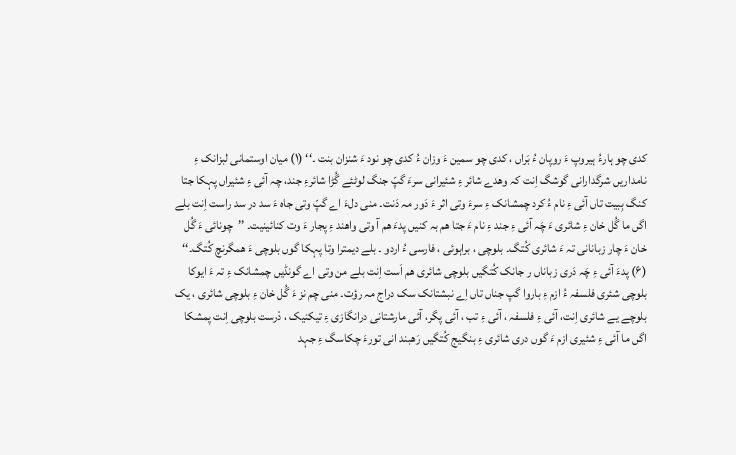کدی چو ہارءُ ہیروپ ءَ روپان ءُ بَراں ، کدی چو سمین ءَ وزان ءُ کدی چو نود ءَ شنزان بنت ۔‘‘ (۱) میان اوستمانی لبزانک ءِ نامداریں شرگدارانی گوشگ اِنت کہ وھدے شائر ءِ شئیرانی سرءَ گپّ جنگ لوٹئے گُڑا شائرءِ جند، چہ آئی ءِ شئیراں پہکا جتا کنگ بِبیت تاں آئی ءِ نام ءُ کرد چمشانک ءِ سرءَ وتی اثر ءَ دَور مہ دَنت۔ منی دلءَ اے گپّ وتی جاہ ءَ سد در سد راست اِنت بلے اگں ما گُل خان ءِ شائری ءَ چَہ آئی ءِ جند ءِ نام ءَ جتا ھم بہ کنیں پدءَ ھم آ وتی واھند ءِ پجار ءَ وت کنائینیت۔ ’’چونائی ءَ گُل خان ءَ چار زبانانی تہ ءَ شائری کُتگ۔ بلوچی ، براہوئی ، فارسی ءُ اردو ۔ بلے دیمترا وتا پہکا گوں بلوچی ءَ ھمگرنچ کُتگ۔‘‘ (۶) پدءَ آئی ءِ چَہ دَری زباناں ر جانک کُتگیں بلوچی شائری ھم اَست اِنت بلے من وتی اے گونڈیں چمشانک ءِ تہ ءَ ایوکا بلوچی شئری فلسفہ ءُ ازم ءِ باروا گپ جناں تاں اِے نبشتانک سک دراج مہ رؤت۔ منی چم نز ءَ گُل خان ءِ بلوچی شائری ، یک بلوچے یے شائری اِنت، آئی ءِ فلسفہ ، آئی ءِ تب ، آئی پگر، آئی مارشتانی درانگازی ءِ تیکنیک ، دْرست بلوچی اِنت پمشکا اگں ما آئی ءِ شئیری ازم ءَ گوں دری شائری ءِ بنگیج کُتگیں رَھبند انی تورءَ چکاسگ ءِ جہد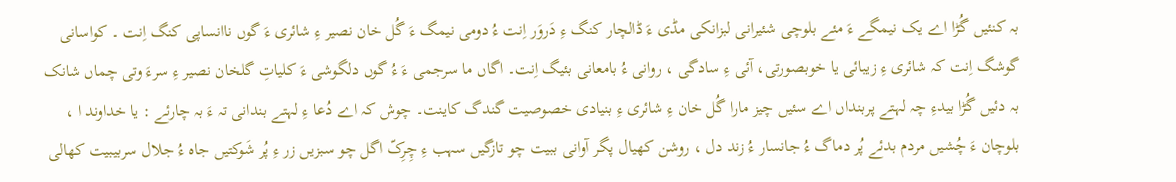بہ کنئیں گُڑا اے یک نیمگے ءَ مئے بلوچی شئیرانی لبزانکی مڈی ءَ ڈالچار کنگ ءِ دَروَر اِنت ءُ دومی نیمگ ءَ گُل خان نصیر ءِ شائری ءَ گوں ناانساپی کنگ اِنت ۔ کواسانی گوشگ اِنت کہ شائری ءِ زیبائی یا خوبصورتی، آئی ءِ سادگی ، روانی ءُ بامعانی بئیگ اِنت۔ اگاں ما سرجمی ءَ ءُ گوں دلگوشی ءَ کلیاتِ گلخان نصیر ءِ سرءَ وتی چماں شانک بہ دئیں گُڑا بیدءِ چہ لہتے پربنداں اے سئیں چیز مارا گُل خان ءِ شائری ءِ بنیادی خصوصیت گندگ کاینت۔ چوش کہ اے دُعا ءِ لہتے بندانی تہ ءَ بہ چارئے : یا خداوند ا ، بلوچان ءَ چُشیں مردم بدئے پُر دماگ ءُ جانسار ءُ زند دل ، روشن کھیال پگر آوانی ببیت چو تازگیں سہب ءِ چِرِکّ اگل چو سبزیں زر ءِ پُر شَوکتیں جاہ ءُ جلال سربیبیت کھالی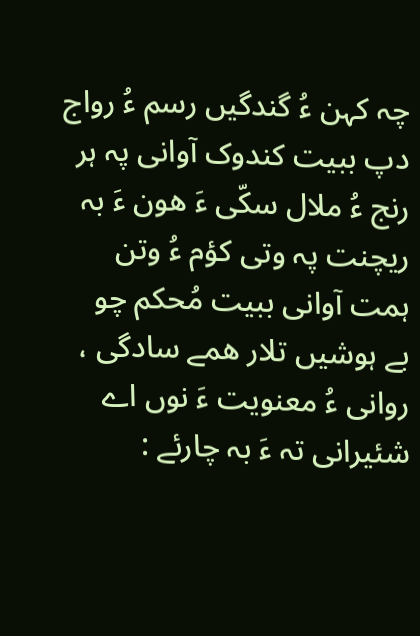چہ کہن ءُ گندگیں رسم ءُ رواج دپ ببیت کندوک آوانی پہ ہر رنج ءُ ملال سکّی ءَ ھون ءَ بہ ریچنت پہ وتی کؤم ءُ وتن ہمت آوانی ببیت مُحکم چو بے ہوشیں تلار ھمے سادگی ، روانی ءُ معنویت ءَ نوں اے شئیرانی تہ ءَ بہ چارئے :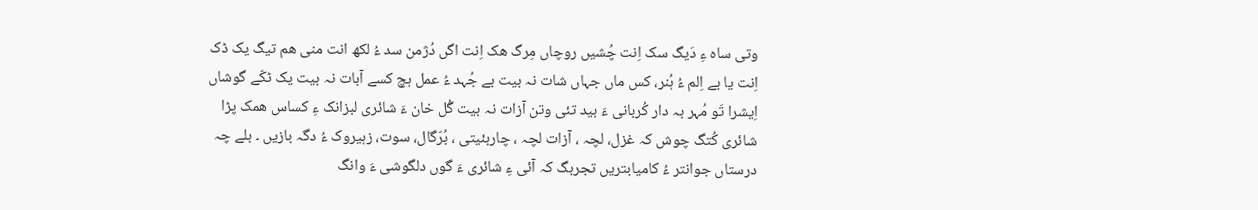وتی ساہ ءِ دَیگ سک اِنت چُشیں روچاں مِرگ ھک اِنت اگں دُژمن سد ءُ لکھ انت منی ھم تیگ یک ڈک اِنت یا بے اِلم ءُ ہُنر، کس ماں جہاں شات نہ بیت بے جُہد ءُ عمل ہچ کسے آبات نہ بیت یک ٹکّے گوشاں اِیشرا تَو مُہر بہ دار کُربانی ءَ بید تئی وتن آزات نہ بیت گُل خان ءَ شائری لبزانک ءِ کساس ھمک پڑا شائری کُتگ چوش کہ غزل، لچہ ، آزات لچہ ، چاربئیتی ، بُرّگال، سوت، زہیروک ءُ دگہ بازیں ۔ بلے چہ درستاں جوانتر ءُ کامیابتریں تجربگ کہ آئی ءِ شائری ءَ گوں دلگوشی ءَ وانگ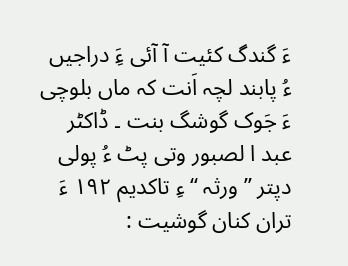ءَ گندگ کئیت آ آئی ءَِ دراجیں ءُ پابند لچہ اَنت کہ ماں بلوچی ءَ جَوک گوشگ بنت ۔ ڈاکٹر عبد ا لصبور وتی پٹ ءُ پولی دپتر ’’ورثہ ‘‘ءِ تاکدیم ۱۹۲ ءَ تران کنان گوشیت :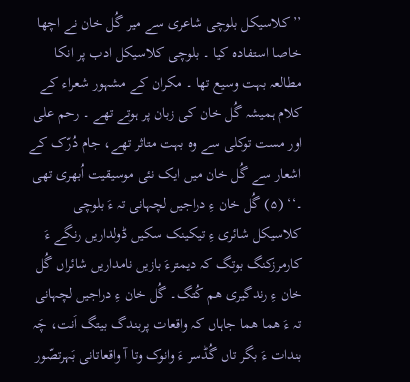’’کلاسیکل بلوچی شاعری سے میر گُل خان نے اچھا خاصا استفادہ کیا ۔ بلوچی کلاسیکل ادب پر انکا مطالعہ بہت وسیع تھا ۔ مکران کے مشہور شعراء کے کلام ہمیشہ گُل خان کی زبان پر ہوتے تھے ۔ رحم علی اور مست توکلی سے وہ بہت متاثر تھے، جام دُرّک کے اشعار سے گُل خان میں ایک نئی موسیقیت اُبھری تھی ۔‘‘ (۵) گُل خان ءِ دراجیں لچہانی تہ ءَ بلوچی کلاسیکل شائری ءِ تیکینک سکیں ڈولداریں رنگے ءَ کارمرزکنگ بوتگ کہ دیمترءَ بازیں نامداریں شائراں گُل خان ءِ رندگیری ھم کُتگ۔ گُل خان ءِ دراجیں لچہانی تہ ءَ ھما ھما جاہاں کہ واقعات پربندگ بیتگ اَنت، چَہ بندات ءَ بگر تاں گُڈسر ءَ وانوک وتا آ واقعاتانی بَہرتصّور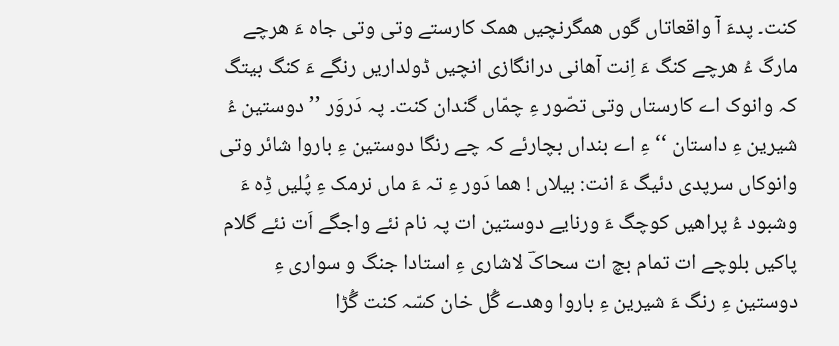کنت۔ پدءَ آ واقعاتاں گوں ھمگرنچیں ھمک کارستے وتی وتی جاہ ءَ ھرچے مارگ ءُ ھرچے کنگ ءَ اِنت آھانی درانگازی انچیں ڈولداریں رنگے ءَ کنگ بیتگ کہ وانوک اے کارستاں وتی تصّور ءِ چمّاں گندان کنت۔ پہ دَروَر ’’ دوستین ءُ شیرین ءِ داستان ‘‘ ءِ اے بنداں بچارئے کہ چے رنگا دوستین ءِ باروا شائر وتی وانوکاں سرپدی دئیگ ءَ انت: بیلاں ! ھما دَور ءِ تہ ءَ ماں نرمک ءِ پُلیں ڈِہ ءَ وشبود ءُ پراھیں کوچگ ءَ ورنایے دوستین ات پہ نام نئے واجگے اَت نئے گلام پاکیں بلوچے ات تمام بچ ات سحاکؔ لاشاری ءِ استادا جنگ و سواری ءِ دوستین ءِ رنگ ءَ شیرین ءِ باروا وھدے گُل خان کسّہ کنت گُڑا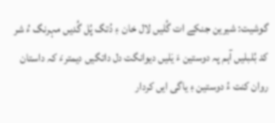گوشیت: شیرین جنکے ات گُلیں لال خان ءِ دُتگ پُل گُدیں مہرنگ ءُ شر کد بُلبلیں آہم پہ دوستین ءَ یَلیں دیوانگت دل داتگیں دیمترءَ کہ داستان روان کنت ءُ دوستین ءِ یاگی ایں کردار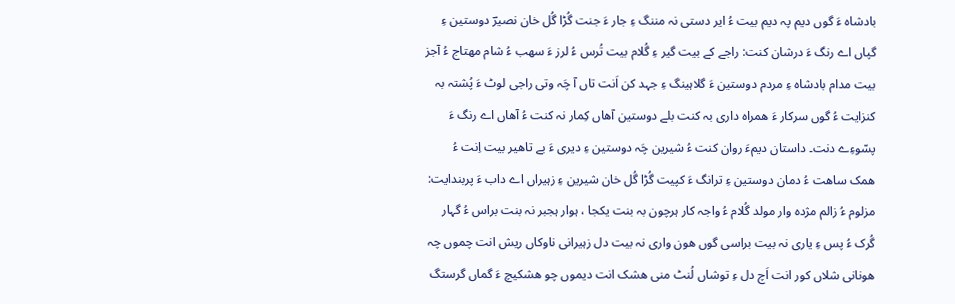بادشاہ ءَ گوں دیم پہ دیم بیت ءُ ایر دستی نہ مننگ ءِ جار ءَ جنت گُڑا گُل خان نصیرؔ دوستین ءِ گپاں اے رنگ ءَ درشان کنت: راجے کے بیت گیر ءِ گُلام بیت تُرس ءُ لرز ءَ سھب ءُ شام مھتاج ءُ آجز بیت مدام بادشاہ ءِ مردم دوستین ءَ گلاہینگ ءِ جہد کن اَنت تاں آ چَہ وتی راجی لوٹ ءَ پُشتہ بہ کنزایت ءُ گوں سرکار ءَ ھمراہ داری بہ کنت بلے دوستین آھاں کِمار نہ کنت ءُ آھاں اے رنگ ءَ پسّوءِے دنت۔ داستان دیمءَ روان کنت ءُ شیرین چَہ دوستین ءِ دیری ءَ بے تاھیر بیت اِنت ءُ ھمک ساھت ءُ دمان دوستین ءِ ترانگ ءَ کپیت گُڑا گُل خان شیرین ءِ زہیراں اے داب ءَ پربندایت: مزلوم ءُ زالم مژدہ وار مولد گُلام ءُ واجہ کار ہرچون بہ بنت یکجا ، ہوار ہجبر نہ بنت براس ءُ گہار گُرک ءُ پس ءِ یاری نہ بیت براسی گوں ھون واری نہ بیت دل زہیرانی ناوکاں ریش انت چموں چہ ھونانی شلاں کور انت اَچ دل ءِ توشاں لُنٹ منی ھشک انت دیموں چو ھشکیچ ءَ گماں گرستگ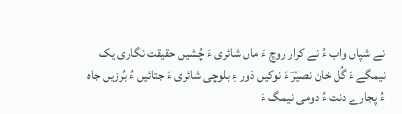نے شپاں واب ءُ نے کرار روچ ءَ ماں شائری ءَ چُشیں حقیقت نگاری یک نیمگے ءَ گُل خان نصیرؔ ءَ نوکیں دَور ءِ بلوچی شائری ءَ جتائیں ءُ بُرزیں جاہ ءُ پجارے دنت ءُ دومی نیمگ ءَ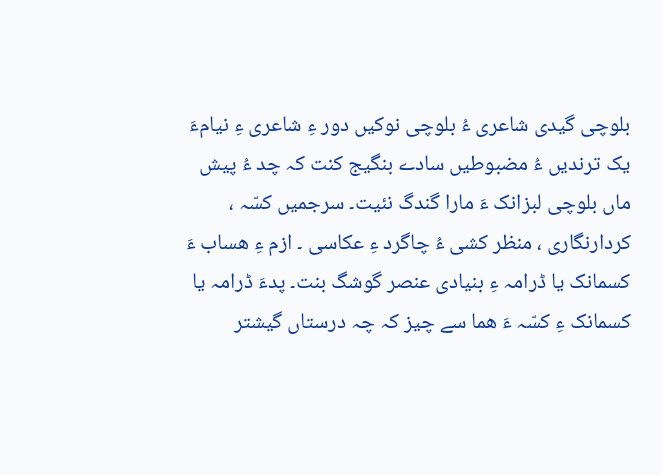بلوچی گیدی شاعری ءُ بلوچی نوکیں دور ءِ شاعری ءِ نیامءَ یک ترندیں ءُ مضبوطیں سادے بنگیج کنت کہ چد ءُ پیش ماں بلوچی لبزانک ءَ مارا گندگ نئیت۔ سرجمیں کسّہ ، کردارنگاری ، منظر کشی ءُ چاگرد ءِ عکاسی ۔ ازم ءِ ھساب ءَ کسمانک یا ڈرامہ ءِ بنیادی عنصر گوشگ بنت۔ پدءَ ڈرامہ یا کسمانک ءِ کسّہ ءَ ھما سے چیز کہ چہ درستاں گیشتر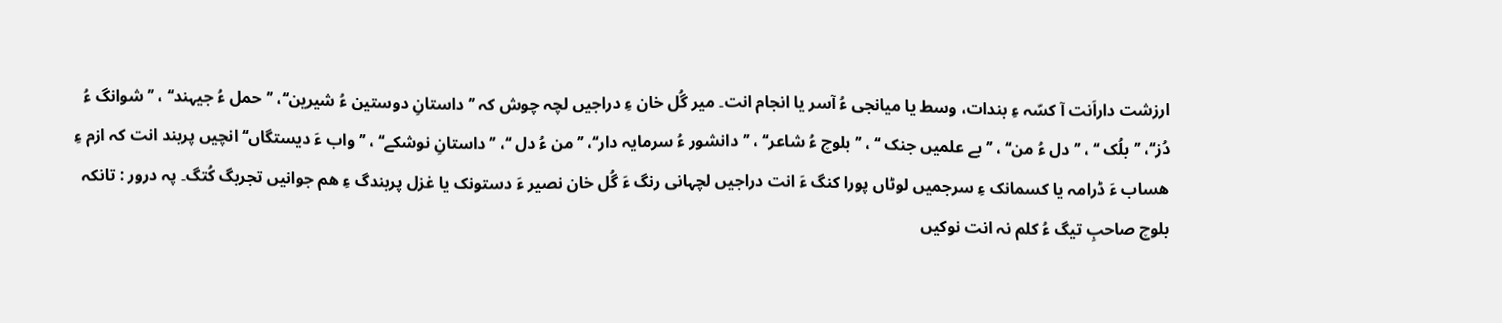ارزشت داراَنت آ کسّہ ءِ بندات، وسط یا میانجی ءُ آسر یا انجام انت۔ میر گُل خان ءِ دراجیں لچہ چوش کہ ’’ داستانِ دوستین ءُ شیرین‘‘، ’’حمل ءُ جیہند‘‘ ، ’’ شوانگ ءُ دُز‘‘، ’’بلُک ‘‘ ، ’’دل ءُ من‘‘ ، ’’بے علمیں جنک ‘‘ ، ’’ بلوچ ءُ شاعر‘‘ ، ’’دانشور ءُ سرمایہ دار‘‘، ’’من ءُ دل ‘‘، ’’داستانِ نوشکے‘‘ ، ’’ واب ءَ دیستگاں‘‘ انچیں پربند انت کہ ازم ءِ ھساب ءَ ڈرامہ یا کسمانک ءِ سرجمیں لوٹاں پورا کنگ ءَ انت دراجیں لچہانی رنگ ءَ گُل خان نصیر ءَ دستونک یا غزل پربندگ ءِ ھم جوانیں تجربگ کُتگ۔ پہ درور : تانکہ بلوچ صاحبِ تیگ ءُ کلم نہ انت نوکیں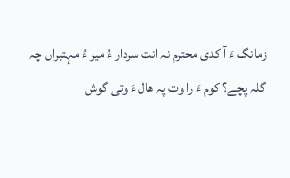زمانگ ءَ آ کدی محترم نہ انت سردار ءُ میر ءُ مہتبراں چہ گلہ پچے؟ کوم ءَ را وت پہ ھال ءَ وتی گوش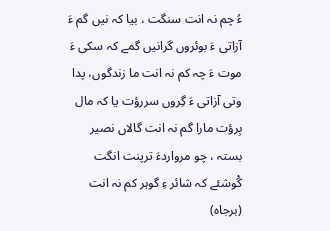ءُ چم نہ انت سنگت ، بیا کہ نیں گم ءَ آزاتی ءَ بوئروں گرانیں گمے کہ سکی ءَ موت ءَ چہ کم نہ انت ما زندگوں، پدا وتی آزاتی ءَ گِروں سررؤت یا کہ مال بِرؤت مارا گم نہ انت گالاں نصیر  بستہ ، چو مرواردءَ ترپنت انگت گْوشئے کہ شائر ءِ گوہر کم نہ انت (برجاہ)